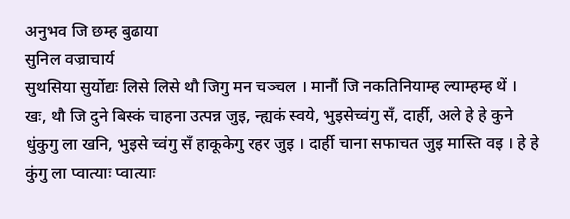अनुभव जि छम्ह बुढाया
सुनिल वज्राचार्य
सुथसिया सुर्योद्यः लिसे लिसे थौ जिगु मन चञ्चल । मानौं जि नकतिनियाम्ह ल्याम्हम्ह थें । खः, थौ जि दुने बिस्कं चाहना उत्पन्न जुइ, न्ह्यकं स्वये, भुइसेच्वंगु सँ, दार्ही, अले हे हे कुने धुंकुगु ला खनि, भुइसे च्वंगु सँ हाकूकेगु रहर जुइ । दार्ही चाना सफाचत जुइ मास्ति वइ । हे हे कुंगु ला प्वात्याः प्वात्याः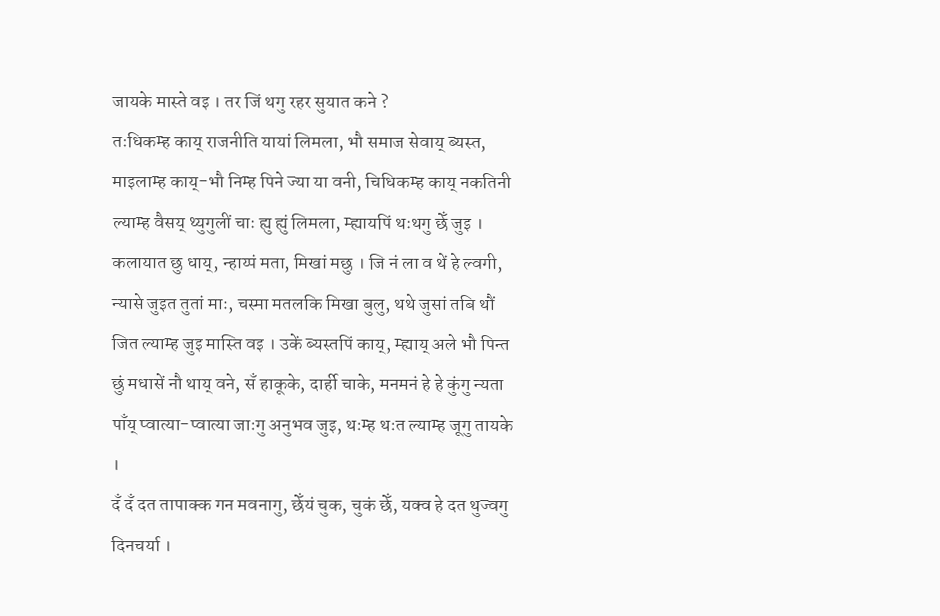जायके मास्ते वइ । तर जिं थगु रहर सुयात कने ?
तःधिकम्ह काय् राजनीति यायां लिमला, भौ समाज सेवाय् ब्यस्त, माइलाम्ह काय्-भौ निम्ह पिने ज्या या वनी, चिधिकम्ह काय् नकतिनी ल्याम्ह वैसय् थ्युगुलीं चाः ह्यु ह्युं लिमला, म्ह्यायपिं थःथगु छेँ जुइ । कलायात छु धाय्, न्हाय्पं मता, मिखां मछु । जि नं ला व थें हे ल्वगी, न्यासे जुइत तुतां माः, चस्मा मतलकि मिखा बुलु, थथे जुसां तबि थौं जित ल्याम्ह जुइ मास्ति वइ । उकें ब्यस्तपिं काय्, म्ह्याय् अले भौ पिन्त छुं मधासें नौ थाय् वने, सँ हाकूके, दार्ही चाके, मनमनं हे हे कुंगु न्यता पाँय् प्वात्या-प्वात्या जाःगु अनुभव जुइ, थःम्ह थःत ल्याम्ह जूगु तायके ।
दँ दँ दत तापाक्क गन मवनागु, छेँयं चुक, चुकं छेँ, यक्व हे दत थुज्वगु दिनचर्या ।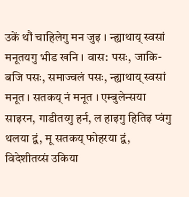उकें थौं चाहिलेगु मन जुइ । न्ह्याथाय् स्वसां मनूतयगु भीड खनि । वास: पसः, जाकि-बजि पसः, समाज्वलं पसः, न्ह्याथाय् स्वसां मनूत । सतकय् नं मनूत । एम्बुलेन्सया साइरन, गाडीतय्गु हर्न, ल हाइगु हितिइ प्वंगु थलया द्वं, मू सतकय् फोहरया द्वं, विदेशीतय्सं उकिया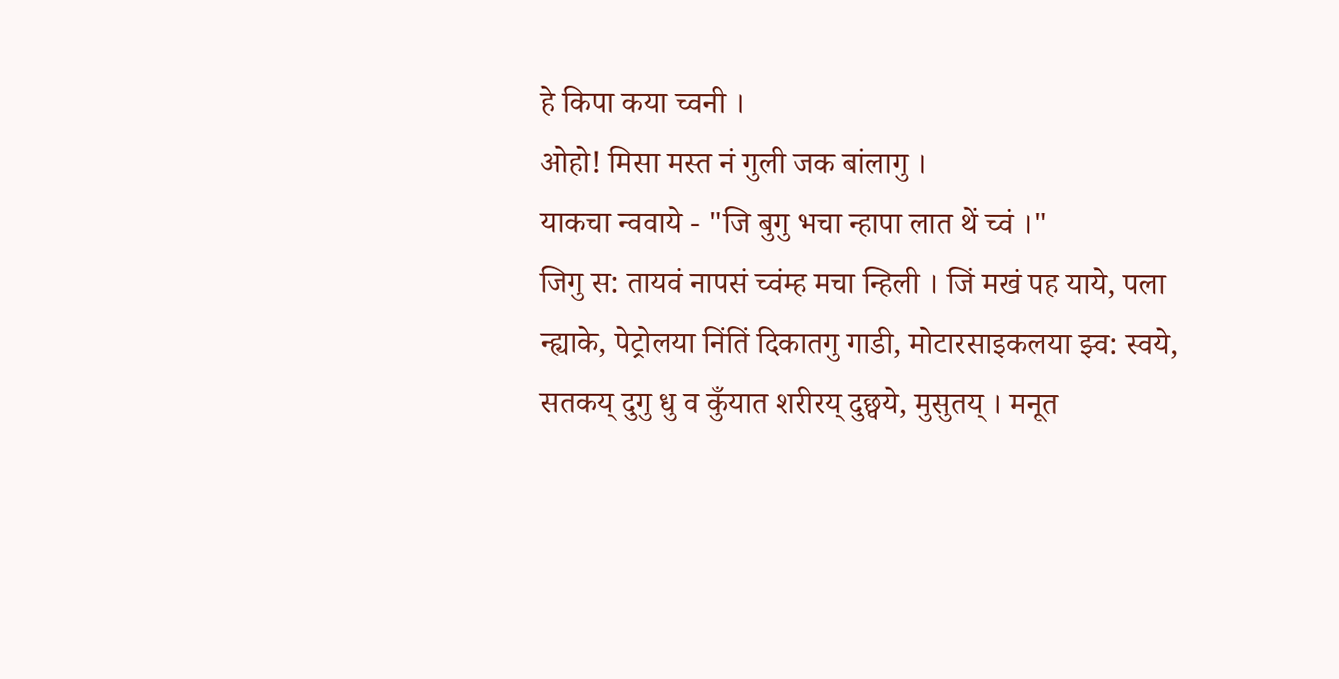हे किपा कया च्वनी ।
ओहो! मिसा मस्त नं गुली जक बांलागु ।
याकचा न्ववाये - "जि बुगु भचा न्हापा लात थें च्वं ।"
जिगु स: तायवं नापसं च्वंम्ह मचा न्हिली । जिं मखं पह याये, पला न्ह्याके, पेट्रोलया निंतिं दिकातगु गाडी, मोटारसाइकलया झ्व: स्वये, सतकय् दुगु धु व कुँयात शरीरय् दुछ्वये, मुसुतय् । मनूत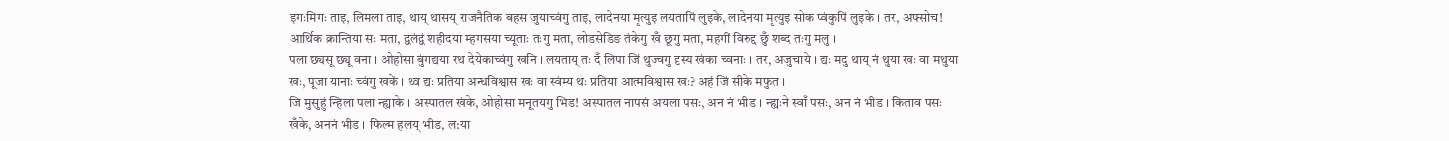इगःमिगः ताइ, लिमला ताइ, थाय् थासय् राजनैतिक बहस जुयाच्वंगु ताइ, लादेनया मृत्युइ लयतापिं लुइके, लादेनया मृत्युइ सोक प्वंकुपिं लुइके । तर, अफ्सोच! आर्थिक क्रान्तिया सः मता, द्वलंद्वं शहीदया म्हगसया च्यूताः तःगु मता, लोडसेडिङ तंकेगु खँ छूगु मता, महगीं विरुद्द छुँ शब्द तःगु मलु ।
पला छ्यसू छ्यू वना । ओहोसा बुंगद्यया रथ देयेकाच्वंगु खनि । लयताय् तः दँ लिपा जिं थुज्वगु दृस्य खंका च्वनाः । तर, अजुचाये । द्यः मदु थाय् नं थुया खः वा मथुया खः, पूजा यानाः च्वंगु खकें । थ्व द्यः प्रतिया अन्धविश्वास खः वा स्वंम्य थः प्रतिया आत्मविश्वास खः? अहं जिं सीके मफुत ।
जि मुसुहुं न्हिला पला न्ह्याके । अस्पातल खंके, ओहोसा मनूतयगु भिड! अस्पातल नापसं अयला पसः, अन नं भीड । न्ह्यःने स्वाँ पसः, अन नं भीड । किताव पसः खँके, अननं भीड । फिल्म हलय् भीड, ल:या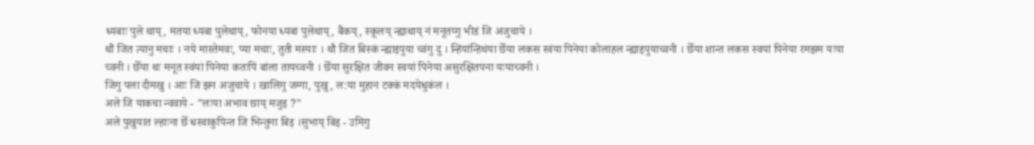ध्यबाः पुले थाय्, मतया ध्यबा पुलेथाय्, फोनया ध्यबा पुलेथाय्, बैंकय्, स्कूलय् न्ह्याथाय् नं मनूतय्गु भीडं जि अजुचाये ।
थौं जित त्यानु मचाः । नये मास्तेमवः, प्या मचाः, तुती मस्याः । थौ जित बिस्कं न्ह्याइपुया च्वंगु दु । न्हियांन्हिथंया छेँया लकस स्वंया पिनेया कोलाहल न्ह्याइपुयाच्वनी । छेँया शान्त लकस स्वयां पिनेया रमझम यःया च्वनी । छेँया थः मनूत स्वंयां पिनेया कतःपिं बांला तायच्वनी । छेँया सुरक्षित जीवन स्वयां पिनेया असुरक्षितपना यःयाच्वनी ।
जिगु पला दीमखु । आः जि झन अजुचाये । खालिगु जग्गा, पुखु, ल:या मुहान टक्कं मदयेधुकंल ।
अले जि याकचा न्ववाये - "लःया अभाव छाय् मजुइ ?"
अले पुखुयात ल्हाःना छेँ धस्वाकुपिन्त जि भिन्तुना बिइ ।सुभाय् बिइ - उमिगु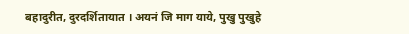बहादुरीत, दुरदर्शितायात । अयनं जि माग याये, पुखु पुखुहे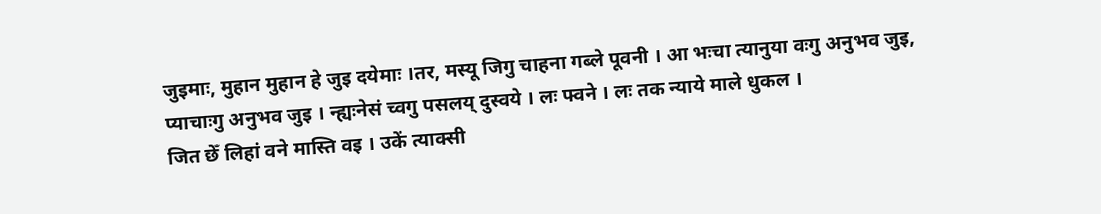जुइमाः, मुहान मुहान हे जुइ दयेमाः ।तर, मस्यू जिगु चाहना गब्ले पूवनी । आ भःचा त्यानुया वःगु अनुभव जुइ, प्याचाःगु अनुभव जुइ । न्ह्यःनेसं च्वगु पसलय् दुस्वये । लः फ्वने । लः तक न्याये माले धुकल ।
जित छेँ लिहां वने मास्ति वइ । उकें त्याक्सी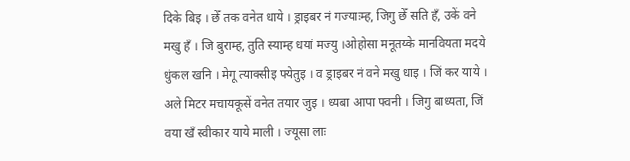दिके बिइ । छेँ तक वनेत धाये । ड्राइबर नं गज्याःम्ह, जिगु छेँ सति हँ, उकें वने मखु हँ । जि बुराम्ह, तुति स्याम्ह धयां मज्यु ।ओहोसा मनूतय्के मानवियता मदये धुंकल खनि । मेगू त्याक्सीइ फ्येतुइ । व ड्राइबर नं वने मखु धाइ । जिं कर याये । अले मिटर मचायकूसें वनेत तयार जुइ । ध्यबा आपा फ्वनी । जिगु बाध्यता, जिं वया खँ स्वीकार याये माली । ज्यूसा लाः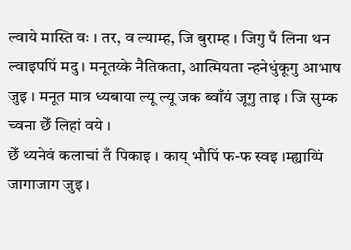ल्वाये मास्ति वः । तर, व ल्याम्ह, जि बुराम्ह । जिगु पँ लिना थन ल्वाइपपिं मदु । मनूतय्के नैतिकता, आत्मियता न्हनेधुंकूगु आभाष जुइ । मनूत मात्र ध्यबाया ल्यू ल्यू जक ब्वाँयं जूगु ताइ । जि सुम्क च्वना छेँ लिहां वये ।
छेँ थ्यनेवं कलाचां तँ पिकाइ । काय् भौपिं फ-फ स्वइ ।म्ह्याय्पिं जागाजाग जुइ ।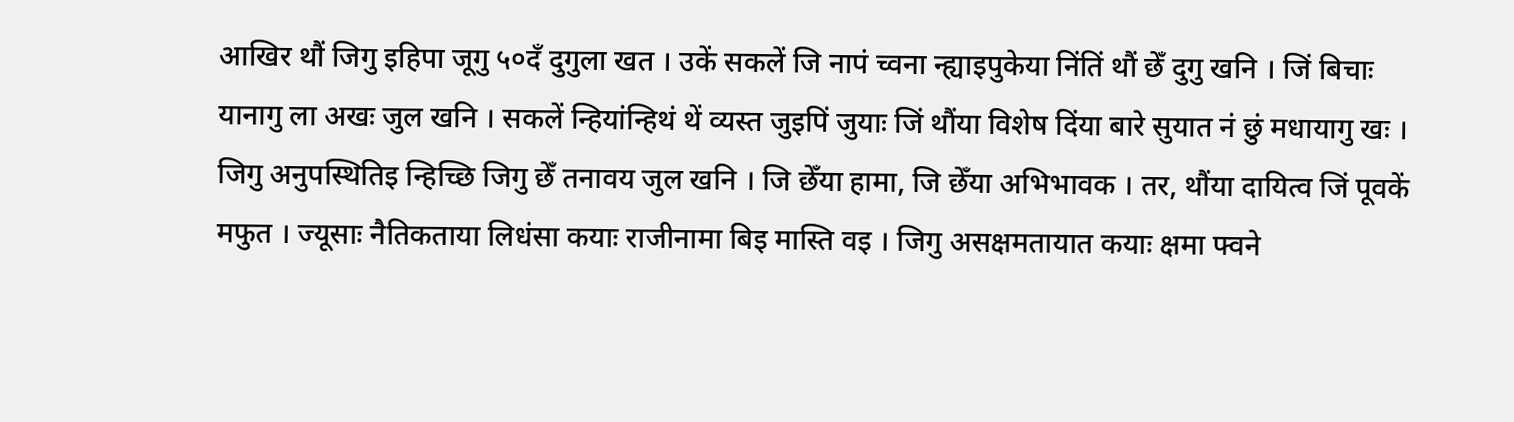आखिर थौं जिगु इहिपा जूगु ५०दँ दुगुला खत । उकें सकलें जि नापं च्वना न्ह्याइपुकेया निंतिं थौं छेँ दुगु खनि । जिं बिचाः यानागु ला अखः जुल खनि । सकलें न्हियांन्हिथं थें व्यस्त जुइपिं जुयाः जिं थौंया विशेष दिंया बारे सुयात नं छुं मधायागु खः । जिगु अनुपस्थितिइ न्हिच्छि जिगु छेँ तनावय जुल खनि । जि छेँया हामा, जि छेँया अभिभावक । तर, थौंया दायित्व जिं पूवकें मफुत । ज्यूसाः नैतिकताया लिधंसा कयाः राजीनामा बिइ मास्ति वइ । जिगु असक्षमतायात कयाः क्षमा फ्वने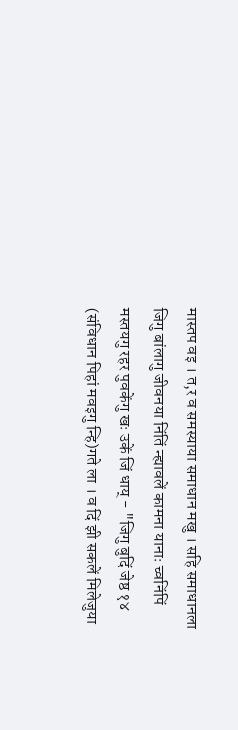मास्तप वइ । त,र व समस्याया समाधान मखु । सहि समाधानला जिगु बांलागु जीवनया निंतिं न्ह्यावलें कामना यानाः च्वनिंपिं मस्तयगु रहर पुवकेंगु खः उकें जिं धाय् - "जिगु बुदिं जेष्ठ १४ (संविधान पिहां मवइगु न्हि)गते ला । व दिं झी सकलें मिलेजुया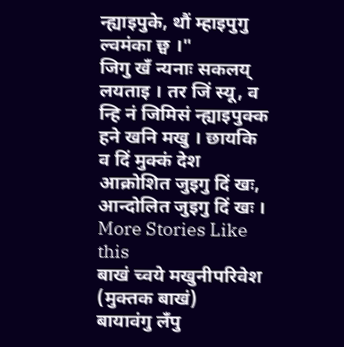न्ह्याइपुके, थौं म्हाइपुगु ल्वमंका छ्व ।"
जिगु खँ न्यनाः सकलय् लयताइ । तर जिं स्यू, व न्हि नं जिमिसं न्ह्याइपुक्क हने खनि मखु । छायकि व दिं मुक्कं देश आक्रोशित जुइगु दिं खः, आन्दोलित जुइगु दिं खः ।
More Stories Like this
बाखं च्वये मखुनीपरिवेश (मुक्तक बाखं)
बायावंगु लँपु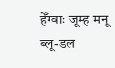हेँग्वाः जूम्ह मनू
ब्लू-डल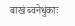बाखं ब्वनेधुंकाः